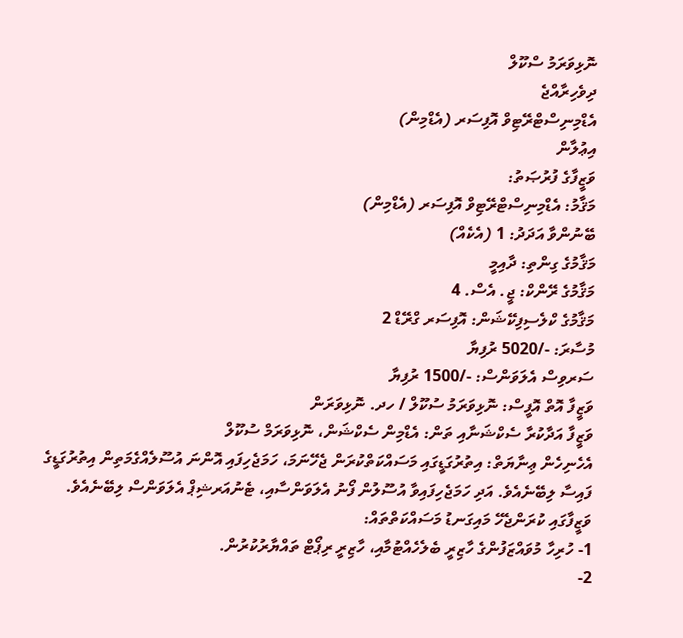ނޮޅިވަރަމު ސްކޫލް
ދިވެހިރާއްޖެ
އެޑްމިނިސްޓްރޭޓިވް އޮފިސަރ (އެޑްމިން)
އިޢުލާން
ވަޒީފާގެ ފުރުޞަތު:
މަޤާމު: އެޑްމިނިސްޓްރޭޓިވް އޮފިސަރ (އެޑްމިން)
ބޭނުންވާ އަދަދު: 1 (އެކެއް)
މަޤާމުގެ ގިންތި: ދާއިމީ
މަޤާމުގެ ރޭންކް: ޖީ. އެސް. 4
މަޤާމުގެ ކްލެސިފިކޭޝަން: އޮފިސަރ ގްރޭޑް 2
މުސާރަ: -/5020 ރުފިޔާ
ސަރވިސް އެލަވަންސް: -/1500 ރުފިޔާ
ވަޒީފާ އޮތް އޮފީސް: ނޮޅިވަރަމު ސުކޫލް / ހދ. ނޮޅިވަރަން
ވަޒީފާ އަދާކުރާ ސެކްޝަނާއި ތަން: އެޑްމިން ސެކްޝަން، ނޮޅިވަރަމް ސުކޫލް
އެހެނިހެން ޢިނާޔަތް: އިތުރުގަޑީގައި މަސައްކަތްކުރަން ޖެހޭނަމަ، ހަމަޖެހިފައި އޮންނަ އުސޫލެއްގެމަތިން އިތުރުގަޑީގެ ފައިސާ ލިބޭނެއެވެ. އަދި ހަމަޖެހިފައިވާ އުސޫލުން ފޯނު އެލަވަންސާއި، ޓެނުއަރޝިޕް އެލަވަންސް ލިބޭނެއެވެ.
ވަޒީފާގައި ކުރަންޖެހޭ މައިގަނޑު މަސައްކަތްތައް:
1- ހުރިހާ މުވައްޒަފުންގެ ހާޒިރީ ބެލެހެއްޓުމާއި، ހާޒިރީ ރިޕޯޓް ތައްޔާރުކުރުން.
2-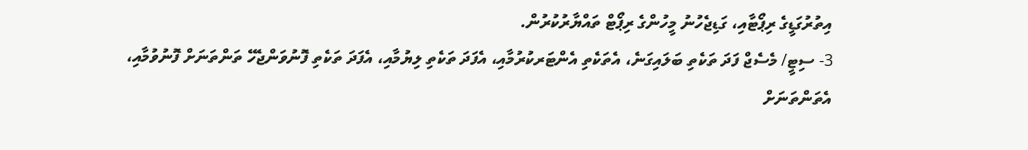އިތުރުގަޑީގެ ރިޕޯޓާއި، ގަޑިޖެހުނު މީހުންގެ ރިޕޯޓް ތައްޔާރުކުރުން.
3- ސިޓީ/ މެސެޖް ފަދަ ތަކެތި ބަލައިގަނެ، އެތަކެތި އެންޓަރކުރުމާއި، އެފަދަ ތަކެތި ލިޔުމާއި، އެފަދަ ތަކެތި ފޮނުވަންޖެހޭ ތަންތަނަށް ފޮނުވުމާއި، އެތަންތަނަށް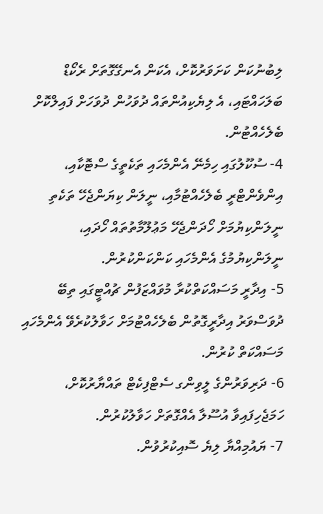ލިބުނުކަން ކަށަވަރުކޮށް، އެކަން އެނގޭގޮތަށް ރެކޯޑް ބަލަހައްޓައި، އެ ލިޔެކިއުންތައް ދުވަހުން ދުވަހަށް ފައިލްކޮށް ބެލެހެއްޓުން.
4- ސުކޫލުގައި ހިމެނޭ އެންމެހައި ތަކެތީގެ ސްޓޮކާއި، އިންވެންޓްރީ ބެލެހެއްޓުމާއި، ނީލަން ކިޔަންޖެހޭ ތަކެތި ނީލަންކިޔުމަށް ހޯދަންޖެހޭ މަޢުލޫމާތުތައް ހޯދައި، ނީލަންކިޔުމުގެ އެންމެހައި ކަންކަންކުރުން.
5- އިދާރީ މަސައްކަތްކުރާ މުވައްޒަފުން ޗުއްޓީގައި ތިބޭ ދުވަސްވަރު އިދާރީގޮތުން ބެލެހެއްޓުމަށް ހަވާލުކުރެވޭ އެންމެހައި މަސައްކަތް ކުރުން.
6- ދަރިވަރުންގެ ލީވިންގ ސެޓްފިކެޓް ތައްޔާރުކޮށް، ހަމަޖެހިފައިވާ އުސޫލާ އެއްގޮތަށް ހަވާލުކުރުން.
7- ޔައުމިއްޔާ ލިޔެ ސޮއިކުރުވުން.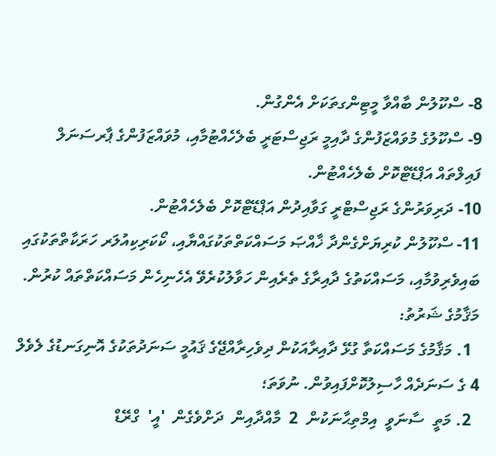8- ސްކޫލުން ބާއްވާ މީޓިންގތަކަށް އެންގުން.
9- ސްކޫލުގެ މުވައްޒަފުންގެ ދާއިމީ ރަޖިސްޓަރީ ބެލެހެއްޓުމާއި، މުވައްޒަފުންގެ ޕާރސަނަލް ފައިލްތައް އަޕްޑޭޓްކޮށް ބެލެހެއްޓުން.
10- ދަރިވަރުންގެ ރަޖިސްޓްރީ ގަވާއިދުން އަޕްޑޭޓްކޮށް ބެލެހެއްޓުން.
11- ސްކޫލުން ކުރިޔަށްގެންދާ ޚާއްޞަ މަސައްކަތްތަކުގައްޔާއި، ކޯކަރިކިއުލަރ ހަރަކާތްތަކުގައި ބައިވެރިވުމާއި، މަސައްކަތުގެ ދާއިރާގެ ތެރެއިން ހަވާލުކުރެވޭ އެހެނިހެން މަސައްކަތްތައް ކުރުން.
މަޤާމުގެ ޝަރުތު:
  1. މަޤާމުގެ މަސައްކަތާ ގުޅޭ ދާއިރާއަކުން ދިވެހިރާއްޖޭގެ ޤައުމީ ސަނަދުތަކުގެ އޮނިގަނޑުގެ ލެވެލް 4 ގެ ސަނަދެއް ހާސިލުކޮށްފައިވުން. ނުވަތަ؛
  2. މަތީ  ސާނަވީ  އިމްތިޙާނަކުން  2  މާއްދާއިން  ދަށްވެގެން  'އީ'  ގްރޭޑް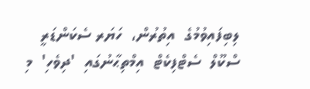ލިބިފައިވުމުގެ  އިތުރުން،  ހަޔަރ ސެކަންޑަރީ  ސްކޫލް  ސެޓްފިކެޓް  އިމްތިޙާނުގައި  'ދިވެހި'  މި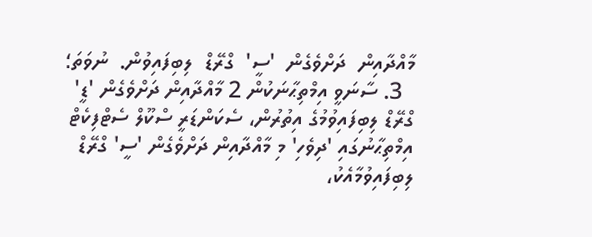މާއްދާއިން  ދަށްވެގެން  'ސީ'  ގްރޭޑް  ލިބިފައިވުން.  ނުވަތަ؛
  3. ސާނަވީ އިމްތިޙާނަކުން 2 މާއްދާއިން ދަށްވެގެން 'ޑީ' ގްރޭޑް ލިބިފައިވުމުގެ އިތުރުން، ސެކަންޑަރީ ސްކޫލް ސެޓްފިކެޓް އިމްތިޙާނުގައި 'ދިވެހި' މި މާއްދާއިން ދަށްވެގެން 'ސީ' ގްރޭޑް ލިބިފައިވުމާއެކު،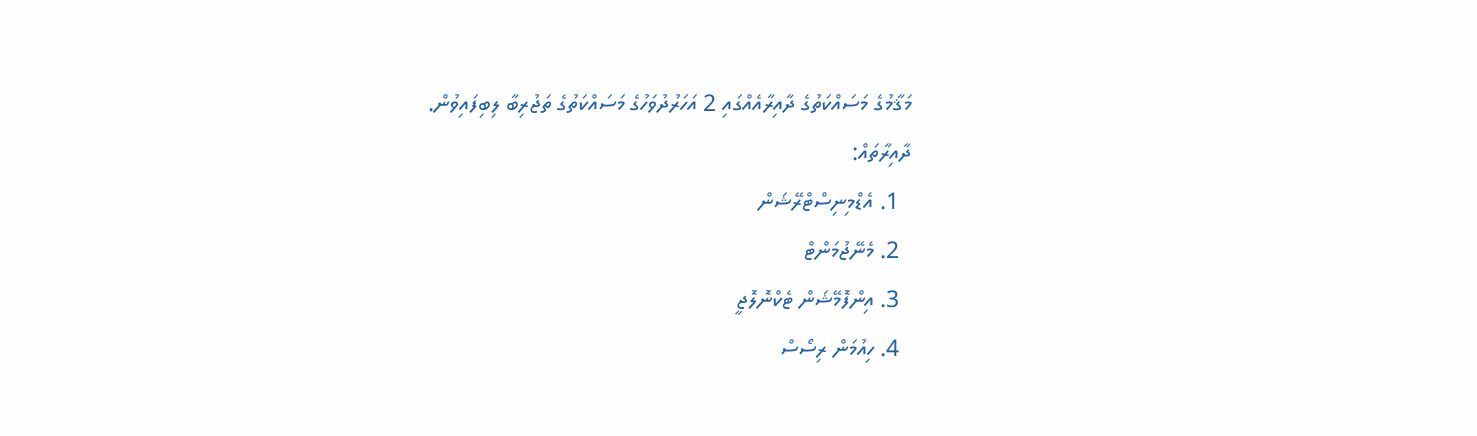މަޤާމުގެ މަސައްކަތުގެ ދާއިރާއެއްގައި 2 އަހަރުދުވަހުގެ މަސައްކަތުގެ ތަޖުރިބާ ލިބިފައިވުން.
ދާއިރާތައް:
  1. އެޑްމިނިސްޓްރޭޝަން
  2. މެނޭޖުމަންޓް
  3. އިންފޮމޭޝަން ޓެކްނޮލޮޖީ
  4. ހިއުމަން ރިސޯސް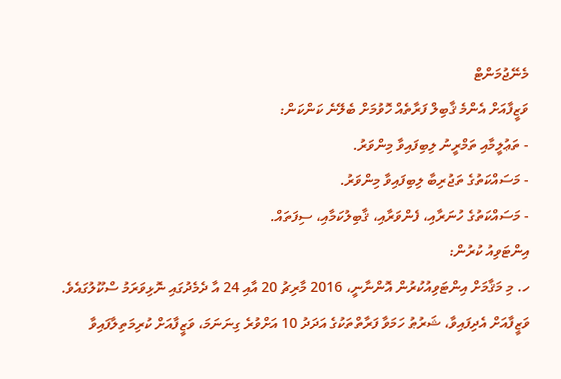މެނޭޖުމަންޓް
ވަޒީފާއަށް އެންމެ ޤާބިލް ފަރާތެއް ހޮވުމަށް ބެލޭނެ ކަންކަން:
- ތަޢުލީމާއި ތަމްރީނު ލިބިފައިވާ މިންވަރު.
- މަސައްކަތުގެ ތަޖުރިބާ ލިބިފައިވާ މިންވަރު.
- މަސައްކަތުގެ ހުނަރާއި، ފެންވަރާއި، ޤާބިލުކަމާއި، ސިފަތައް.
އިންޓަވިއު ކުރުން:
ހ. މި މަޤާމަށް އިންޓަވިއުކުރުން އޮންނާނީ، 2016 މާރިޗު 20 އާއި 24 އާ ދެމެދުގައި ނޮޅިވަރަމު ސްކޫލުގައެވެ. ވަޒީފާއަށް އެދިފައިވާ، ޝަރުޠު ހަމަވާ ފަރާތްތަކުގެ އަދަދު 10 އަށްވުރެ ގިނަނަމަ، ވަޒީފާއަށް ކުރިމަތިލާފައިވާ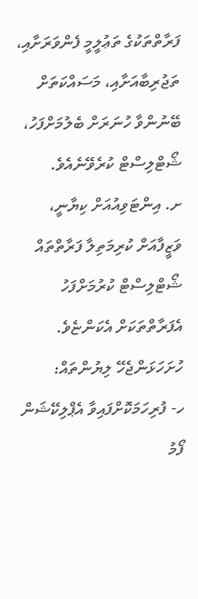ފަރާތްތަކުގެ ތަޢުލީމީ ފެންވަރަށާއި، ތަޖުރިބާއަށާއި، މަސައްކަތަށް ބޭނުންވާ ހުނަރަށް ބެލުމަށްފަހު، ޝޯޓްލިސްޓް ކުރެވޭނެއެވެ.
ށ. އިންޓަވިއުއަށް ކިޔާނީ، ވަޒީފާއަށް ކުރިމަތިލާ ފަރާތްތައް ޝޯޓްލިސްޓް ކުރުމަށްފަހު އެފަރާތްތަކަށް އެކަންޏެވެ.
ހުށަހަޅަންޖެހޭ ލިޔުންތައް:
ހ- ފުރިހަމަކޮށްފައިވާ އެޕްލިކޭޝަން ފޯމު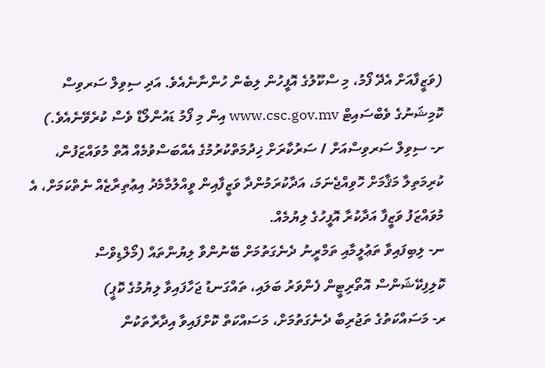(ވަޒީފާއަށް އެދޭ ފޯމު، މި ސްކޫލުގެ އޮފީހުން ލިބެން ހުންނާނެއެވެ. އަދި ސިވިލް ސަރވިސް ކޮމިޝަނުގެ ވެބްސައިޓް www.csc.gov.mv އިން މި ފޯމު ޑައުންލޯޑް ވެސް ކުރެވޭނެއެވެ.)
ށ- ސިވިލް ސަރވިސްއަށް / ސަރުކާރަށް ޚިދުމަތްކުރުމުގެ އެއްބަސްވުމެއް އޮތް މުވައްޒަފުން، ކުރިމަތިލާ މަޤާމަށް ހޮވިއްޖެނަމަ، އަދާކުރަމުންދާ ވަޒީފާއިން ވީއްލުމާމެދު އިޢުތިރާޒެއް ނެތްކަމަށް، އެ މުވައްޒަފު ވަޒީފާ އަދާކުރާ އޮފީހުގެ ލިޔުމެއް.
ނ- ލިބިފައިވާ ތަޢުލީމާއި ތަމްރީނު ދެނެގަތުމަށް ބޭނުންވާ ލިޔުންތައް (މޯލްޑިވްސް ކޮލިފިކޭޝަންސް އޮތޯރިޓީން ފެންވަރު ބަލައި، ތައްގަނޑު ޖަހާފައިވާ ލިޔުމުގެ ކޮޕީ)
ރ- މަސައްކަތުގެ ތަޖުރިބާ ދެނެގަތުމަށް، މަސައްކަތް ކޮށްފައިވާ އިދާރާތަކުން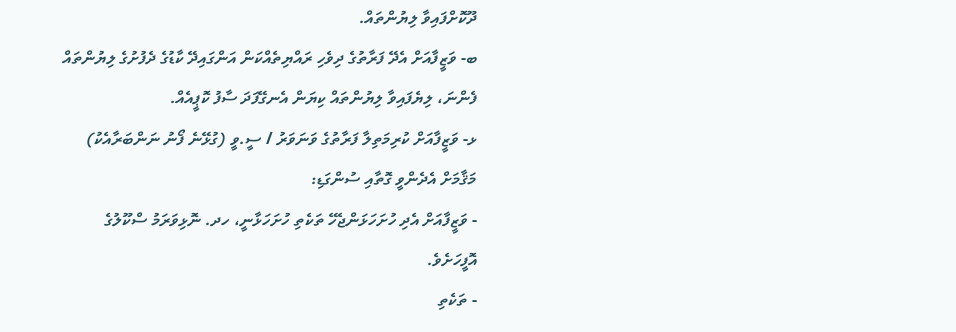ދޫކޮށްފައިވާ ލިޔުންތައް.
ބ- ވަޒީފާއަށް އެދޭ ފަރާތުގެ ދިވެހި ރައްޔިތެއްކަން އަންގައިދޭ ކާޑުގެ ދެފުށުގެ ލިޔުންތައް ފެންނަ، ލިޔެފައިވާ ލިޔުންތައް ކިޔަން އެނގޭފަދަ ސާފު ކޮޕީއެއް.
ޅ- ވަޒީފާއަށް ކުރިމަތިލާ ފަރާތުގެ ވަނަވަރު / ސީ.ވީ (ގުޅޭނެ ފޯނު ނަންބަރާއެކު)
މަޤާމަށް އެދެންވީ ގޮތާއި ސުންގަޑި:
- ވަޒީފާއަށް އެދި ހުށަހަޅަންޖެހޭ ތަކެތި ހުށަހަޅާނީ، ހދ. ނޮޅިވަރަމު ސްކޫލުގެ އޮފީހަށެވެ.
- ތަކެތި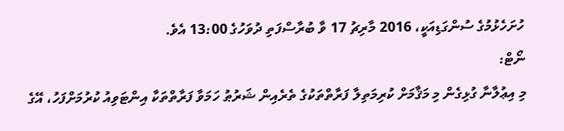ހުށަހެޅުމުގެ ސުންގަޑިއަކީ، 2016 މާރިޗު 17 ވާ ބުރާސްފަތި ދުވަހުގެ 13:00 އެވެ.
ނޯޓް:
މި އިޢުލާނާ ގުޅިގެން މި މަޤާމަށް ކުރިމަތިލާ ފަރާތްތަކުގެ ތެރެއިން ޝަރުޠު ހަމަވާ ފަރާތްތަކާ އިންޓަވިއު ކުރުމަށްފަހު، އޭގެ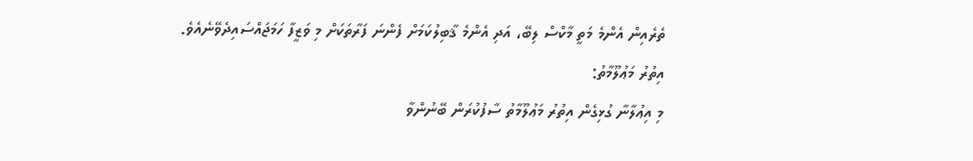ތެރެއިން އެންމެ މަތީ މާކްސް ލިބޭ، އަދި އެންމެ ޤާބިލުކަމަށް ފެންނަ ފަރާތަކަށް މި ވަޒީފާ ހަމަޖައްސައިދެވޭނެއެވެ.
އިތުރު މަޢުލޫމާތު:
މި އިޢުލާނާ ގުޅިގެން އިތުރު މަޢުލޫމާތު ސާފުކުރަން ބޭނުންވާ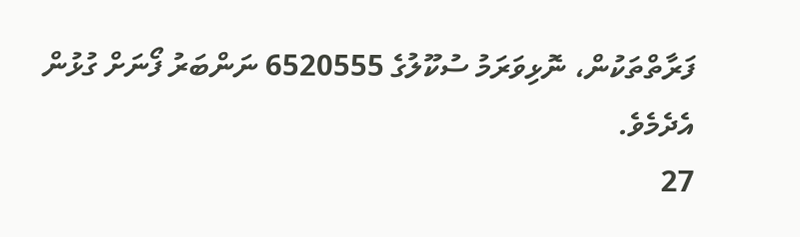ފަރާތްތަކުން، ނޮޅިވަރަމު ސުކޫލުގެ 6520555 ނަންބަރު ފޯނަށް ގުޅުން އެދެމެވެ.
27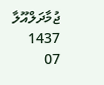ޖުމާދަލްއޫލާ 1437
07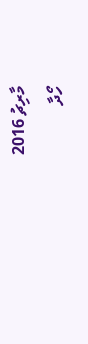މާރިޗު 2016
ހޯދާ